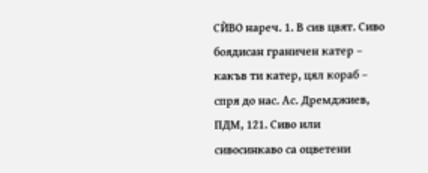СЍВО нареч. 1. В сив цвят. Сиво боядисан граничен катер – какъв ти катер, цял кораб – спря до нас. Ас. Дремджиев, ПДМ, 121. Сиво или сивосинкаво са оцветени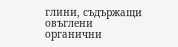глини, съдържащи овъглени органични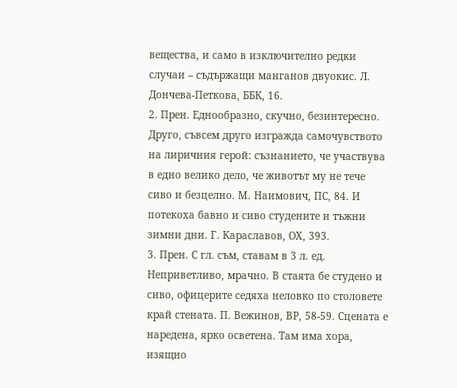вещества, и само в изключително редки случаи – съдържащи манганов двуокис. Л. Дончева-Петкова, ББК, 16.
2. Прен. Еднообразно, скучно, безинтересно. Друго, съвсем друго изгражда самочувството на лиричния герой: съзнанието, че участвува в едно велико дело, че животът му не тече сиво и безцелно. М. Наимович, ПС, 84. И потекоха бавно и сиво студените и тъжни зимни дни. Г. Караславов, ОХ, 393.
3. Прен. С гл. съм, ставам в 3 л. ед. Неприветливо, мрачно. В стаята бе студено и сиво, офицерите седяха неловко по столовете край стената. П. Вежинов, ВР, 58-59. Сцената е наредена, ярко осветена. Там има хора, изящно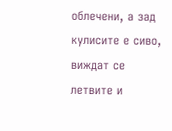облечени, а зад кулисите е сиво, виждат се летвите и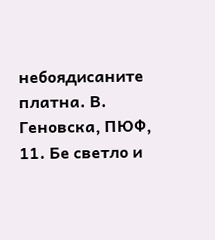небоядисаните платна. В. Геновска, ПЮФ, 11. Бе светло и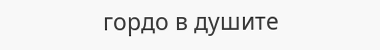гордо в душите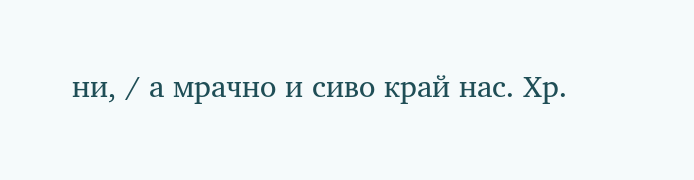ни, / а мрачно и сиво край нас. Хр.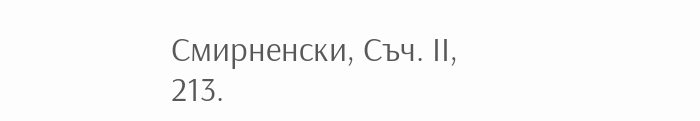Смирненски, Съч. II, 213.